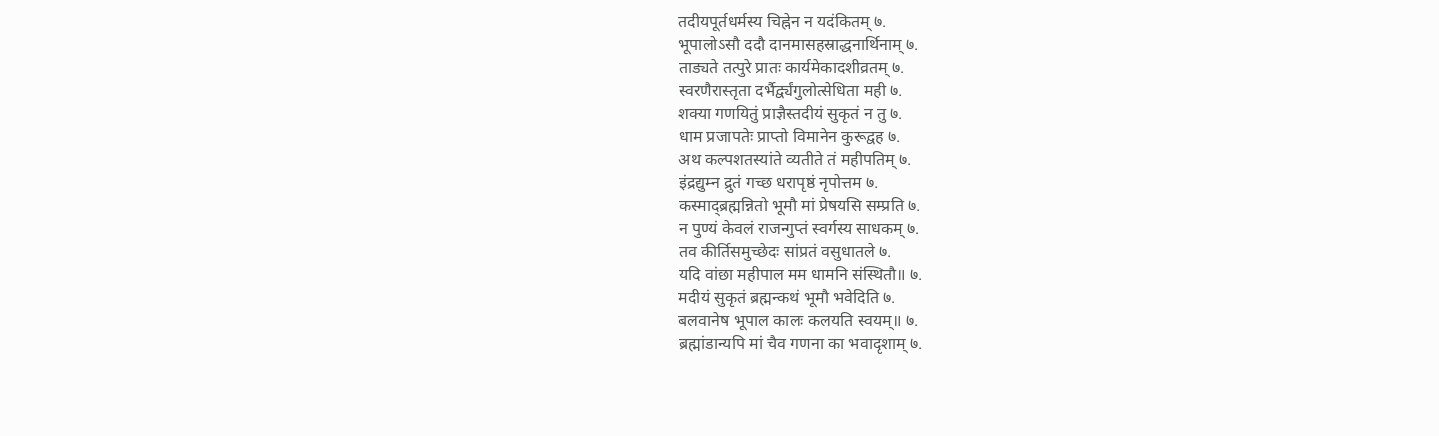तदीयपूर्तधर्मस्य चिह्नेन न यदंकितम् ७.
भूपालोऽसौ ददौ दानमासहस्राद्धनार्थिनाम् ७.
ताड्यते तत्पुरे प्रातः कार्यमेकादशीव्रतम् ७.
स्वरणैरास्तृता दर्भैर्द्व्यंगुलोत्सेधिता मही ७.
शक्या गणयितुं प्राज्ञैस्तदीयं सुकृतं न तु ७.
धाम प्रजापतेः प्राप्तो विमानेन कुरूद्वह ७.
अथ कल्पशतस्यांते व्यतीते तं महीपतिम् ७.
इंद्रद्युम्न द्रुतं गच्छ धरापृष्ठं नृपोत्तम ७.
कस्माद्ब्रह्मन्नितो भूमौ मां प्रेषयसि सम्प्रति ७.
न पुण्यं केवलं राजन्गुप्तं स्वर्गस्य साधकम् ७.
तव कीर्तिसमुच्छेदः सांप्रतं वसुधातले ७.
यदि वांछा महीपाल मम धामनि संस्थितौ॥ ७.
मदीयं सुकृतं ब्रह्मन्कथं भूमौ भवेदिति ७.
बलवानेष भूपाल कालः कलयति स्वयम्॥ ७.
ब्रह्मांडान्यपि मां चैव गणना का भवादृशाम् ७.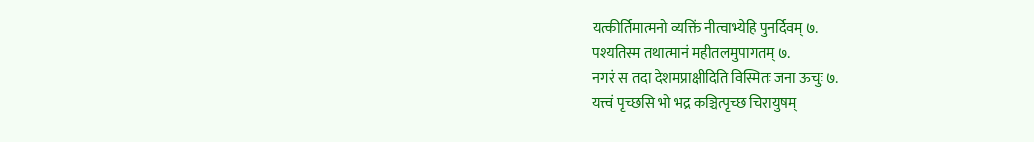यत्कीर्तिमात्मनो व्यक्तिं नीत्वाभ्येहि पुनर्दिवम् ७.
पश्यतिस्म तथात्मानं महीतलमुपागतम् ७.
नगरं स तदा देशमप्राक्षीदिति विस्मितः जना ऊचुः ७.
यत्त्वं पृच्छसि भो भद्र कञ्चित्पृच्छ चिरायुषम्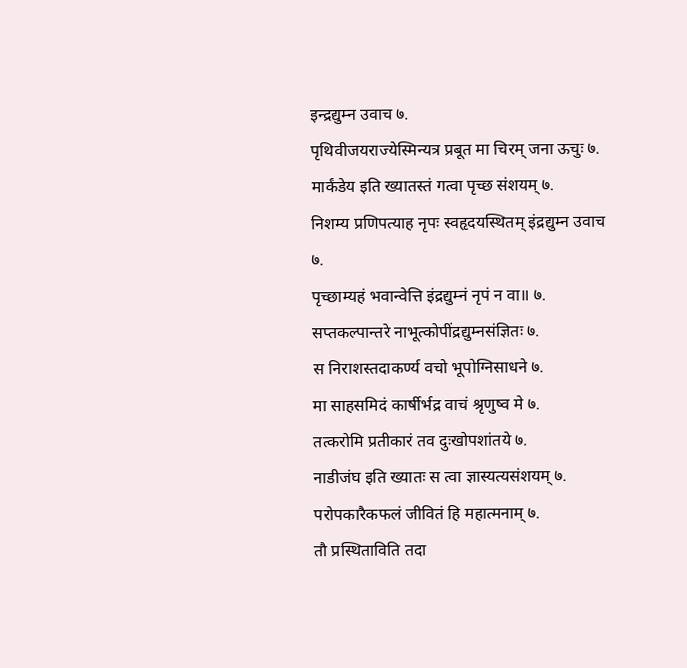इन्द्रद्युम्न उवाच ७.
पृथिवीजयराज्येस्मिन्यत्र प्रबूत मा चिरम् जना ऊचुः ७.
मार्कंडेय इति ख्यातस्तं गत्वा पृच्छ संशयम् ७.
निशम्य प्रणिपत्याह नृपः स्वहृदयस्थितम् इंद्रद्युम्न उवाच ७.
पृच्छाम्यहं भवान्वेत्ति इंद्रद्युम्नं नृपं न वा॥ ७.
सप्तकल्पान्तरे नाभूत्कोपींद्रद्युम्नसंज्ञितः ७.
स निराशस्तदाकर्ण्य वचो भूपोग्निसाधने ७.
मा साहसमिदं कार्षीर्भद्र वाचं श्रृणुष्व मे ७.
तत्करोमि प्रतीकारं तव दुःखोपशांतये ७.
नाडीजंघ इति ख्यातः स त्वा ज्ञास्यत्यसंशयम् ७.
परोपकारैकफलं जीवितं हि महात्मनाम् ७.
तौ प्रस्थिताविति तदा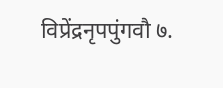विप्रेंद्रनृपपुंगवौ ७.